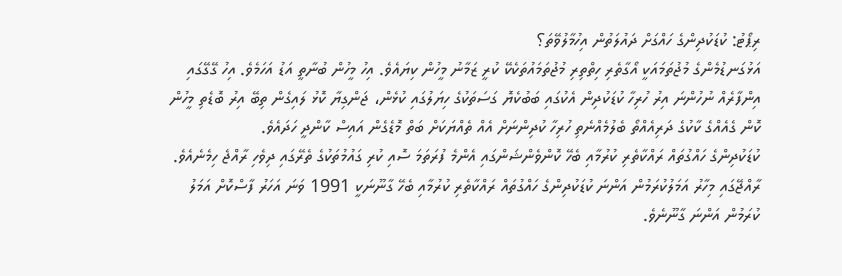ރިޕޯޓު: ކުޑަކުދިންގެ ހައްގަށް ދައުލަތުން އިހުމާލުވޭތަ؟
އަޅުގަނޑުމެންގެ މުޖުތަމައަކީ އޯގާތެރި ހިތްތިރި މުޖުތަމައުތަކެކޭ ކުރީ ޒަމާނު މީހުން ކިޔައެވެ. އިހު މީހުން ބުނާތީ އަޑު އަހަމެވެ. އިހު ގޭގޭގައި އިންފާރެއް ނުހުންނަ އިރު ހުރިހާ ކުޑަކުދިން އެކުގައި ބަބުކެޔޮ ގަސަތަކުގެ ހިޔަލުގައި ކުޅެން، ޖަންގިޔާ ކޮޅު ލައިގެން ތިބޭ އިރު ބޮޑެތި މީހުން ކޮން ގެއެއްގެ ކާކުގެ ދަރިއެއްތޯ ބެލުމެއްނެތި ހުރިހާ ކުދިންނަށް އެއް ތެއްޔަކަށް ބަތް މޮޑެގެން އައިސް ކާންދީ ހަދައެވެ.
ކުޑަކުދިންގެ ހައްގުތައް ރައްކާތެރި ކުރުމާއި ބެހޭ ކޮންވެންޝަންގައި އެންމެ ފުރަތަމަ ސޮއި ކުރި ގައުމުތަކުގެ ތެރޭގައި ދިވެހި ރާއްޖެ ހިމެނެއެވެ. ރާއްޖޭގައި މިހާރު އަމަލުކުރަމުން އަންނަ ކުޑަކުދިންގެ ހައްގުތައް ރައްކާތެރި ކުރުމާއި ބެހޭ ގާނޫނަކީ 1991 ވަނަ އަހަރު ފާސްކޮށް އަމަލު ކުރަމުން އަންނަ ގާނޫނެވެ.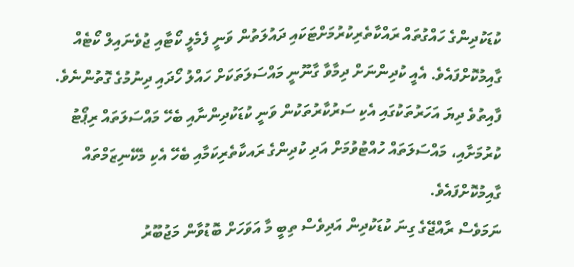ކުޑަކުދިންގެ ހައްގުތައް ރައްކާތެރިކުރުމަށްޓަކައި ދައުލަތުން ވަނީ ފެމެލީ ކޯޓާއި ޖުވެނައިލް ކޯޓެއް ގާއިމުކޮށްފައެވެ. އެއީ ކުދިންނަށް ދިމާވާ ގާނޫނީ މައްސަލަތަކަށް ހައްލު ހޯދައި ދިނުމުގެ ގޮތުންނެވެ. ފާއިތުވެ ދިޔަ އަހަރުތަކުގައި އެކި ސަރުކާރުތަކުން ވަނީ ކުޑަކުދިންނާއި ބެހޭ މައްސަލަތައް ރިޕޯޓު ކުރުމަށާއި، މައްސަލަތައް ހުއްޓުވުމަށް އަދި ކުދިންގެ ރައކާތެރިކަމާއި ބެހޭ އެކި މެކޭނިޒަމްތައް ގާއިމުކޮށްފައެވެ.
ނަމަވެސް ރާއްޖޭގެ ގިނަ ކުޑަކުދިން އަދިވެސް ތިބީ މާ އަވަހަށް ބޮޑުވާން މަޖުބޫރު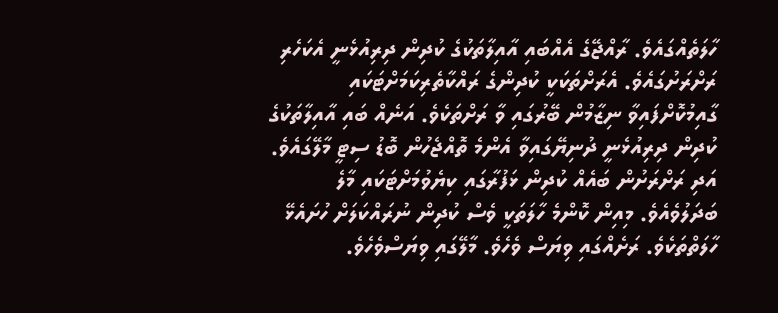ހާލަތެއްގައެވެ. ރާއްޖޭގެ އެއްބައި އާއިލާތަކުގެ ކުދިން ދިރިއުޅެނީ އެކަހެރި ރަށްރަށުގައެވެ. އެރަށްތަކަކީ ކުދިންގެ ރައްކާތެރިކަމަށްޓަކައި ގާއިމުކޮށްފައިވާ ނިޒާމުން ބޭރުގައި ވާ ރަށްތަކެވެ. އަނެއް ބައި އާއިލާތަކުގެ ކުދިން ދިރިއުޅެނީ ދުނިޔޭގައިވާ އެންމެ ތޮއްޖެހުން ބޮޑު ސިޓީ މާލޭގައެވެ. އަދި ރަށްރަށުން ބައެއް ކުދިން ޅަފުރާގައި ކިޔެވުމަށްޓަކައި މާލެ ބަދަލުވެއެވެ. މިއިން ކޮންމެ ހާލަތަކީ ވެސް ކުދިން ނުރައްކަލަށް ހުށައެޅޭ ހާލަތްތަކެވެ. ރަށެއްގައި ވިޔަސް ވެހެވެ. މާލޭގައި ވިޔަސްވެހެވެ.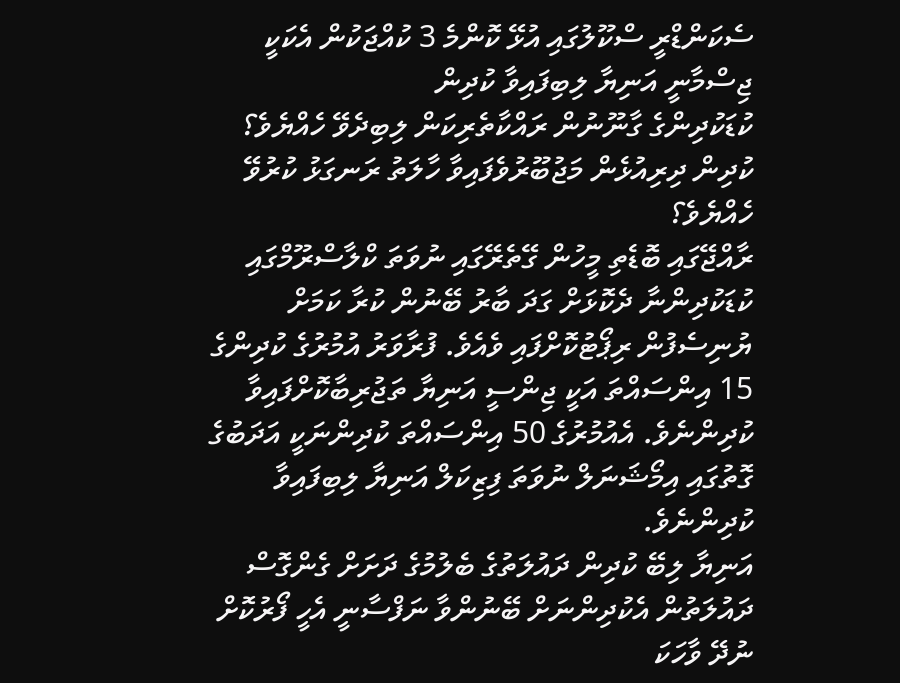ސެކަންޑްރީ ސްކޫލުގައި އުޅޭ ކޮންމެ 3 ކުއްޖަކުން އެކަކީ ޖިސްމާނީ އަނިޔާ ލިބިފައިވާ ކުދިން
ކުޑަކުދިންގެ ގާނޫނުން ރައްކާތެރިކަން ލިބިދެވޭ ހެއްޔެވެ؟ ކުދިން ދިރިއުޅެން މަޖުބޫރުވެފައިވާ ހާލަތު ރަނގަޅު ކުރުވޭ ހެއްޔެވެ؟
ރާއްޖޭގައި ބޮޑެތި މީހުން ގޭތެރޭގައި ނުވަތަ ކްލާސްރޫމްގައި ކުޑަކުދިންނާ ދެކޮޅަށް ގަދަ ބާރު ބޭނުން ކުރާ ކަމަށް ޔުނިސެފުން ރިޕޯޓުކޮށްފައި ވެއެވެ. ފުރާވަރު އުމުރުގެ ކުދިންގެ 15 އިންސައްތަ އަކީ ޖިންސީ އަނިޔާ ތަޖުރިބާކޮށްފައިވާ ކުދިންނެވެ. އެއުމުރުގެ 50 އިންސައްތަ ކުދިންނަކީ އަދަބުގެ ގޮތުގައި އިމޯޝަނަލް ނުވަތަ ފިޒިކަލް އަނިޔާ ލިބިފައިވާ ކުދިންނެވެ.
އަނިޔާ ލިބޭ ކުދިން ދައުލަތުގެ ބެލުމުގެ ދަށަށް ގެންގޮސް ދައުލަތުން އެކުދިންނަށް ބޭނުންވާ ނަފްސާނީ އެހީ ފޯރުކޮށް ނުދޭ ވާހަކަ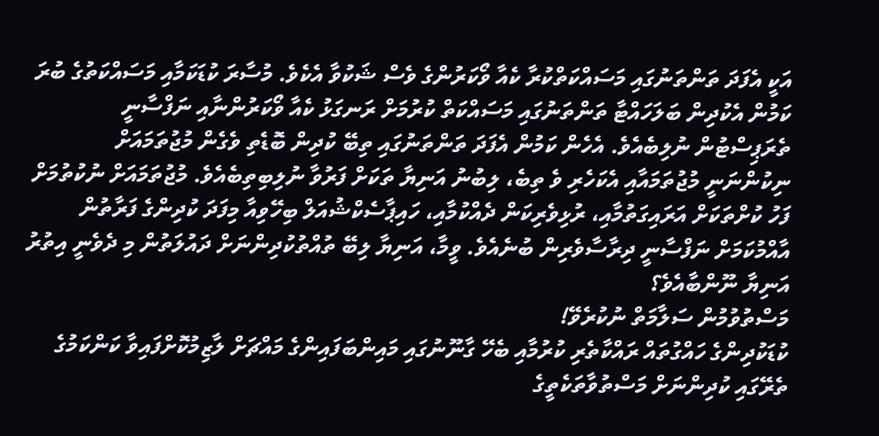އަކީ އެފަދަ ތަންތަނުގައި މަސައްކަތްކުރާ ކެއާ ވޯކަރުންގެ ވެސް ޝަކުވާ އެކެވެ. މުސާރަ ކުޑަކަމާއި މަސައްކަތުގެ ބުރަ ކަމުން އެކުދިން ބަލަހައްޓާ ތަންތަނުގައި މަސައްކަތް ކުރުމަށް ރަނގަޅު ކެއާ ވޯކަރުންނާއި ނަފްސާނީ ތެރަޕިސްޓުން ނުލިބެއެވެ. އެހެން ކަމުން އެފަދަ ތަންތަނުގައި ތިބޭ ކުދިން ބޮޑެތި ވެގެން މުޖުތަމައަށް ނިކުންނަނީ މުޖުތަމައާއި އެކަހެރި ވެ ތިބެ، ލިބުނު އަނިޔާ ތަކަށް ފަރުވާ ނުލިބިތިބެއެވެ. މުޖުތަމައަށް ނުކުތުމަށް ފަހު ކުށްތަކަށް އަރައިގަތުމާއި، ރުޅިވެރިކަން ދެއްކުމާއި، ހައިޕާސެކްޝުއަލް ބިހޭވިއާ މިފަދަ ކުދިންގެ ފަރާތުން އާއްމުކަމަށް ނަފްސާނީ ދިރާސާވެރިން ބުނެއެވެ. ވީމާ، އަނިޔާ ލިބޭ ތުއްތުކުދިންނަށް ދައުލަތުން މި ދެވެނީ އިތުރު އަނިޔާ ނޫންބާއެވެ؟
މަސްތުވުމުން ސަލާމަތް ނުކުރެވޭ!
ކުޑަކުދިންގެ ހައްގުތައް ރައްކާތެރި ކުރުމާއި ބެހޭ ގާނޫނުގައި މައިންބަފައިންގެ މައްޗަށް ލާޒިމުކޮށްފައިވާ ކަންކަމުގެ ތެރޭގައި ކުދިންނަށް މަސްތުވާތަކެތީގެ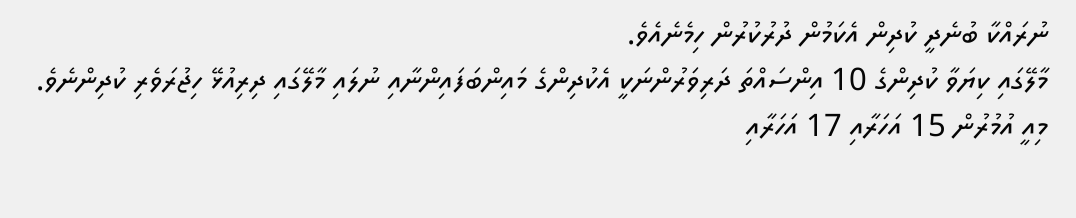ނުރައްކާ ބުނެދީ ކުދިން އެކަމުން ދުރުކުރުން ހިމެނެއެވެ.
މާލޭގައި ކިޔަވާ ކުދިންގެ 10 އިންސައްތަ ދަރިވަރުންނަކީ އެކުދިންގެ މައިންބަފައިންނާއި ނުލައި މާލޭގައި ދިރިއުޅޭ ހިޖުރަވެރި ކުދިންނެވެ. މިއީ އުމުރުން 15 އަހަރާއި 17 އަހަރާއި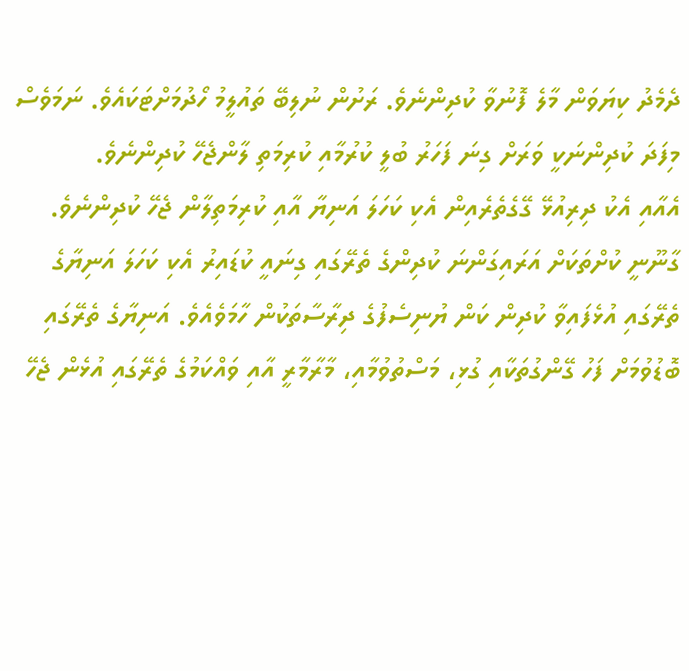ދެމެދު ކިޔަވަން މާލެ ފޮނުވާ ކުދިންނެވެ. ރަށުން ނުލިބޭ ތައުލީމު ހޯދުމަށްޓަކައެވެ. ނަމަވެސް މިފަދަ ކުދިންނަކީ ވަރަށް ގިނަ ފަހަރު ބުލީ ކުރުމާއި ކުރިމަތި ލާންޖެހޭ ކުދިންނެވެ.
އެއާއި އެކު ދިރިއުޅޭ ގޭގެތެރެއިން އެކި ކަހަލަ އަނިޔާ އާއި ކުރިމަތިލާން ޖެހޭ ކުދިންނެވެ. ގާނޫނީ ކުށްތަކަށް އަރައިގަންނަ ކުދިންގެ ތެރޭގައި ގިނައީ ކުޑައިރު އެކި ކަހަލަ އަނިޔާގެ ތެރޭގައި އުޅެފައިވާ ކުދިން ކަން ޔުނިސެފުގެ ދިރާސާތަކުން ހާމަވެއެވެ. އަނިޔާގެ ތެރޭގައި ބޮޑުވުމަށް ފަހު ގޭންގުތަކާއި ގުޅި، މަސްތުވުމާއި، މާރާމާރީ އާއި ވައްކަމުގެ ތެރޭގައި އުޅެން ޖެހޭ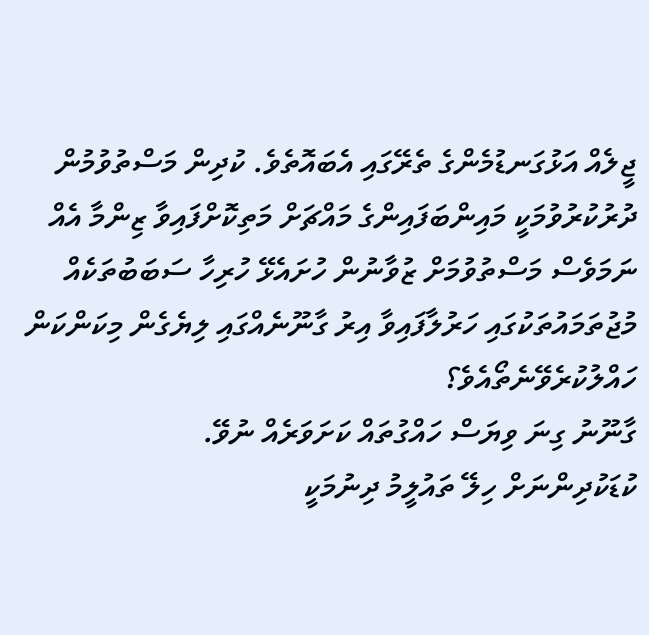ޖީލެއް އަޅުގަނޑުމެންގެ ތެރޭގައި އެބައޮތެވެ. ކުދިން މަސްތުވުމުން ދުރުކުރުވުމަކީ މައިންބަފައިންގެ މައްޗަށް މަތިކޮށްފައިވާ ޒިންމާ އެއް ނަމަވެސް މަސްތުވުމަށް ޒުވާނުން ހުށައެޅޭ ހުރިހާ ސަބަބުތަކެއް މުޖުތަމައުތަކުގައި ހަރުލާފައިވާ އިރު ގާނޫނެއްގައި ލިޔެގެން މިކަންކަން ހައްލުކުރެވޭނެތޯއެވެ؟
ގާނޫނު ގިނަ ވިޔަސް ހައްގުތައް ކަށަވަރެއް ނުވޭ.
ކުޑަކުދިންނަށް ހިލޭ ތައުލީމު ދިނުމަކީ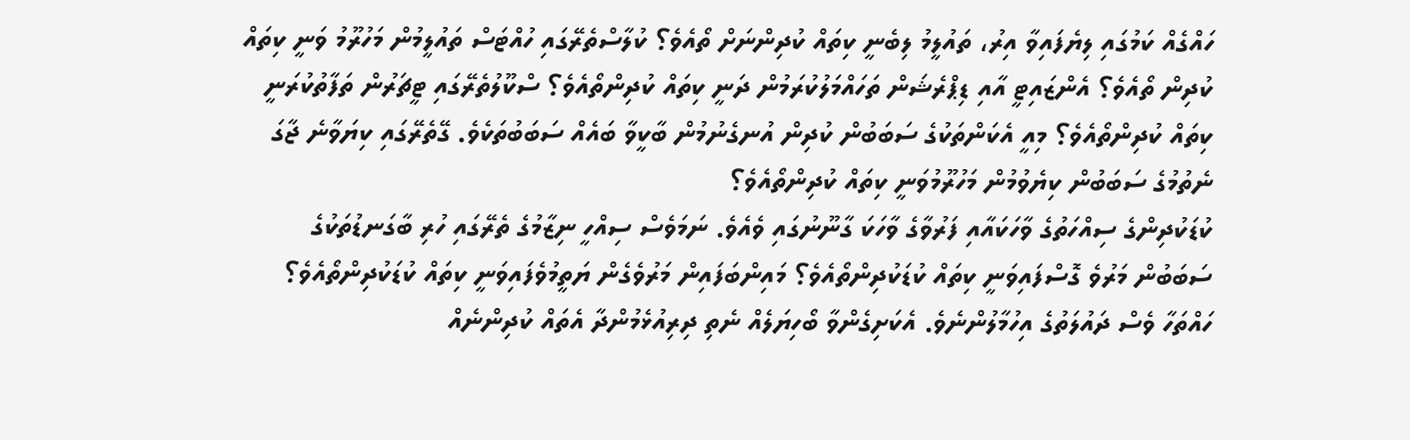ހައްގެއް ކަމުގައި ލިޔެފައިވާ އިރު، ތައުލީމު ލިބެނީ ކިތައް ކުދިންނަށް ތޯއެވެ؟ ކުލާސްތެރޭގައި ހުއްޓަސް ތައުލީމުން މަހުރޫމު ވަނީ ކިތައް ކުދިން ތޯއެވެ؟ އެންޒައިޓީ އާއި ޑިޕްރެޝަން ތަހައްމަލުކުރަމުން ދަނީ ކިތައް ކުދިންތޯއެވެ؟ ސްކޫލުތެރޭގައި ޓީޗަރުން ތަފާތުކުރަނީ ކިތައް ކުދިންތޯއެވެ؟ މިއީ އެކަންތަކުގެ ސަބަބުން ކުދިން އުނގެނުމުން ބާކީވާ ބައެއް ސަބަބުތަކެވެ. ގޭތެރޭގައި ކިޔަވާނެ ޖާގަ ނެތުމުގެ ސަބަބުން ކިޔެވުމުން މަހުރޫމުވަނީ ކިތައް ކުދިންތޯއެވެ؟
ކުޑަކުދިންގެ ސިއްހަތުގެ ވާހަކައާއި ފަރުވާގެ ވާހަކަ ގާނޫނުގައި ވެއެވެ. ނަމަވެސް ސިއްހީ ނިޒާމުގެ ތެރޭގައި ހުރި ބާގަނޑުތަކުގެ ސަބަބުން މަރުވެ ގޮސްފައިވަނީ ކިތައް ކުޑަކުދިންތޯއެވެ؟ މައިންބަފައިން މަރުވެގެން ޔަތީމުވެފައިވަނީ ކިތައް ކުޑަކުދިންތޯއެވެ؟ ހައްތަހާ ވެސް ދައުލަތުގެ އިހުމާލުންނެވެ. އެކަށިގެންވާ ބޯހިޔަލެއް ނެތި ދިރިއުޅެމުންދާ އެތައް ކުދިންނެއް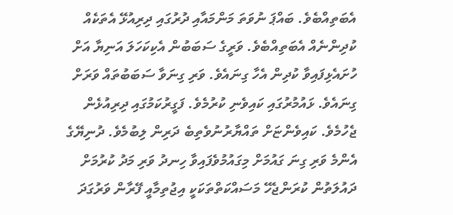އެބަތިއްބެވެ. ބައްޕަ ނުވަތަ މަންމައާއި ދުރުގައި ދިރިއުޅޭ އެތަކެއް ކުދިންނެއް އެބަތިއްބެވެ. ވަރީގެ ސަބަބުން އެކިކަހަލަ އަނިޔާ އަށް ހުށައެޅިފައިވާ ކުދިން އެހާ ގިނައެވެ. ވަރި ގިނަވާ ސަބަބުތައް ވަރަށް ގިނައެވެ. ޅައުމުރުގައި ކައިވެނި ކުރުމެވެ. ފަގީރުކަމުގައި ދިރިއުޅެން ޖެހުމެވެ. ކައިވެންޏަށް ތައްޔާރުނުވެތިބެ ދަރިން ލިބުމެވެ. ދުނިޔޭގެ އެންމެ ވަރި ގިނަ ގައުމަށް މިގައުމުވެފައިވާ ހިނދު ވަރި މަދު ކުރުމަށް ދައުލަތުން ކުރަންޖެހޭ މަސައްކަތްތަކަކީ އިޖުތިމާއީ ފޭރާން ވަރުގަދަ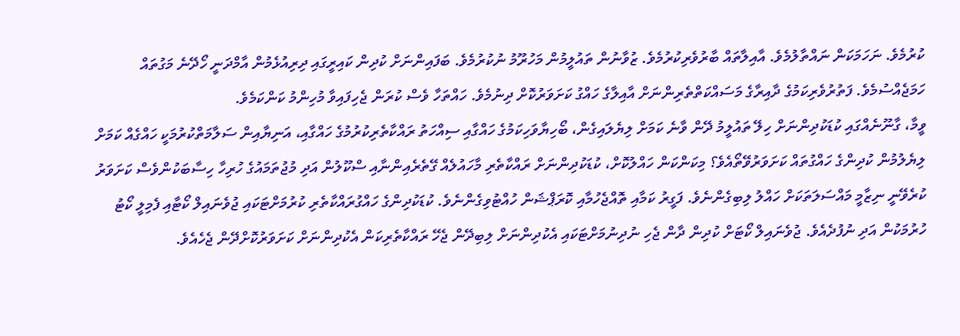ކުރުމެވެ. ނަހަމަކަން ނައްތާލުމެވެ. އާއިލާތައް ބާރުވެރިކުރުމެވެ. ޒުވާނުން ތައުލީމުން މަހުރޫމު ނުކުރުމެވެ. ބަފައިންނަށް ކުދިން ކައިރީގައި ދިރިއުޅެމުން އާމްދަނީ ހޯދޭނެ މަގުތައް ހަމަޖެއްސުމެވެ. ފަތުރުވެރިކަމުގެ ދާއިރާގެ މަސައްކަތްތެރިންނަށް އާއިލާގެ ހައްގު ކަށަވަރުކޮށް ދިނުމެވެ. ހައްތަހާ ވެސް ކުރަން ޖެހިފައިވާ މުހިންމު ކަންކަމެވެ.
ވީމާ، ގާނޫނެއްގައި ކުޑަކުދިންނަށް ހިލޭ ތައުލީމު ދޭން ވާނެ ކަމަށް ލިޔެލައިގެން، ބޯހިޔާވަހިކަމުގެ ހައްގާއި ސިއްހަތު ރައްކާތެރިކުރުމުގެ ހައްގާއި، އަނިޔާއިން ސަލާމަތްކުރުމަކީ ހައްގެއް ކަމަށް ލިޔެލުމުން ކުދިންގެ ހައްގުތައް ކަށަވަރުވޭތޯއެވެ؟ މިކަންކަން ހައްލުކޮށް، ކުޑަކުދިންނަށް ރައްކާތެރި މާހައުލެއް ގޭތެރެއިންނާއި ސްކޫލުން އަދި މުޖުތަމައުގެ ހުރިހާ ހިސާބަކުންވެސް ކަށަވަރު ކުރެވޭނީ ނިޒާމީ މައްސަލަތަކަށް ހައްލު ލިބިގެންނެވެ. ފަގީރު ކަމާއި ތޮއްޖެހުމާއި ކޮރަޕްޝަން ހުއްޓުވިގެންނެވެ. ކުޑަކުދިންގެ ހައްގުރައްކާތެރި ކުރުމަށްޓަކައި ޖުވެނައިލް ކޯޓާއި ފެމިލީ ކޯޓު ހުރުމަކުން އަދި ނުފުދެއެވެ. ޖުވެނައިލް ކޯޓަށް ކުދިން ދާން ޖެހި ނުދިނުމަށްޓަކައި އެކުދިންނަށް ލިބިދޭން ޖެހޭ ރައްކާތެރިކަން އެކުދިންނަށް ކަށަވަރުކޮށްދޭން ޖެހެއެވެ.